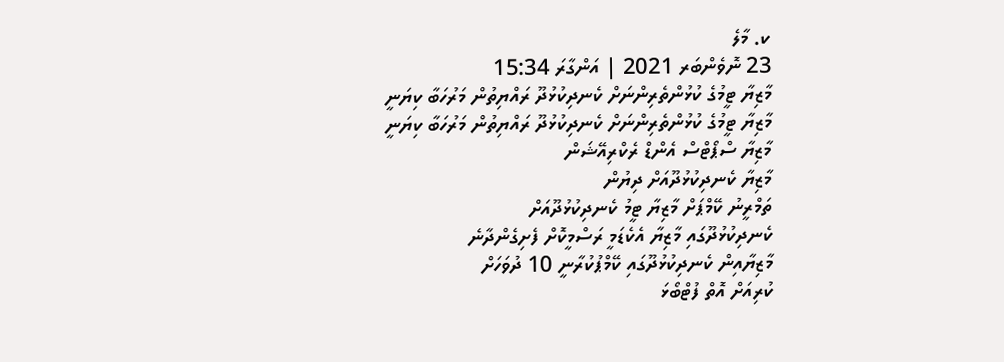ކ. މާލެ
23 ނޮވެންބަރ 2021 | އަންގާރަ 15:34
މާޒިޔާ ޓީމުގެ ކުޅުންތެރިންނަށް ކެނދިކުޅުދޫ ރައްޔިތުން މަރުހަބާ ކިޔަނީ
މާޒިޔާ ޓީމުގެ ކުޅުންތެރިންނަށް ކެނދިކުޅުދޫ ރައްޔިތުން މަރުހަބާ ކިޔަނީ
މާޒިޔާ ސްޕޯޓްސް އެންޑް ރެކްރިއޭޝަން
މާޒިޔާ ކެނދިކުޅުދޫއަށް ދިޔުން
ތަމްރީނު ކޭމްޕަށް މާޒިޔާ ޓީމު ކެނދިކުޅުދޫއަށް
ކެނދިކުޅުދޫގައި މާޒިޔާ އެކެޑަމީ ރަސްމީކޮށް ފެށިގެންދާނެ
މާޒިޔާއިން ކެނދިކުޅުދޫގައި ކޭމްޕުކުރާނީ 10 ދުވަހަށް
ކުރިއަށް އޮތް ފުޓްބޯޅަ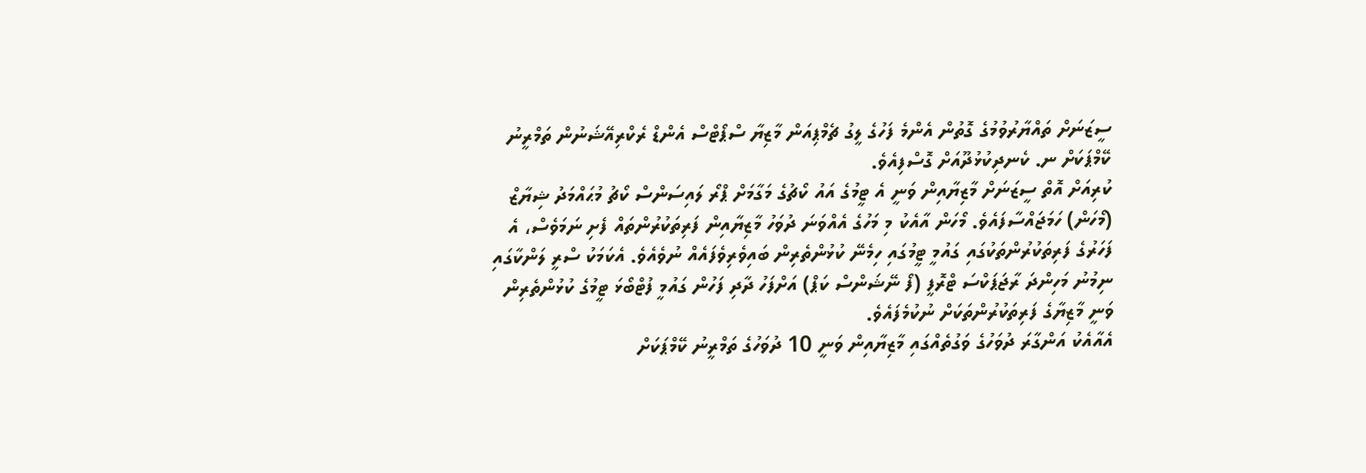ސީޒަނަށް ތައްޔާރުވުމުގެ ގޮތުން އެންމެ ފަހުގެ ލީގު ޗެމްޕިއަން މާޒިޔާ ސްޕޯޓްސް އެންޑް ރެކްރިއޭޝަނުން ތަމްރީނު ކޭމްޕަކަށް ނ. ކެނދިކުޅުދޫއަށް ގޮސްފިއެވެ.
ކުރިއަށް އޮތް ސީޒަނަށް މާޒިޔާއިން ވަނީ އެ ޓީމުގެ އައު ކޯޗުގެ މަގާމަށް ޕްރޯ ލައިސަންސް ކޯޗު މުޙައްމަދު ޝިޔާޒް (މޯހަން) ހަމަޖައްސާފައެވެ. މޯހަން އާއެކު މި މަހުގެ އެއްވަނަ ދުވަހު މާޒިޔާއިން ފަރިތަކުރުންތައް ފެށި ނަމަވެސް، އެ ފަހަރުގެ ފަރިތަކުރުންތަކުގައި ގައުމީ ޓީމުގައި ހިމެނޭ ކުޅުންތެރިން ބައިވެރިވެފައެއް ނުވެއެވެ. އެކަމަކު ސްރީ ލަންކާގައި ނިމުނު މަހިންދަ ރާޖަޕަކްސަ ޓްރޮފީ (ފޯ ނޭޝަންސް ކަޕް) އަށްފަހު ދާދި ފަހުން ގައުމީ ފުޓްބޯޅަ ޓީމުގެ ކުޅުންތެރިން ވަނީ މާޒިޔާގެ ފަރިތަކުރުންތަކަށް ނުކުމެފައެވެ.
އެއާއެކު އަންގާރަ ދުވަހުގެ ވަގުތެއްގައި މާޒިޔާއިން ވަނީ 10 ދުވަހުގެ ތަމްރީނު ކޭމްޕަކަށް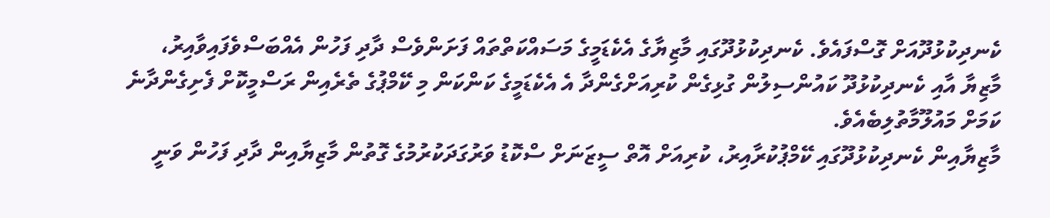ކެނދިކުޅުދޫއަށް ގޮސްފައެވެ. ކެނދިކުޅުދޫގައި މާޒިޔާގެ އެކެޑަމީގެ މަސައްކަތްތައް ފަށަންވެސް ދާދި ފަހުން އެއްބަސްވެފައިވާއިރު، މާޒިޔާ އާއި ކެނދިކުޅުދޫ ކައުންސިލުން ގުޅިގެން ކުރިއަށްގެންދާ އެ އެކެޑަމީގެ ކަންކަން މި ކޭމްޕުގެ ތެރެއިން ރަސްމީކޮށް ފެށިގެންދާނެ ކަމަށް މައުލޫމާތުލިބެއެވެ.
މާޒިޔާއިން ކެނދިކުޅުދޫގައި ކޭމްޕުކުރާއިރު، ކުރިއަށް އޮތް ސީޒަނަށް ސްކޮޑު ވަރުގަދަކުރުމުގެ ގޮތުން މާޒިޔާއިން ދާދި ފަހުން ވަނީ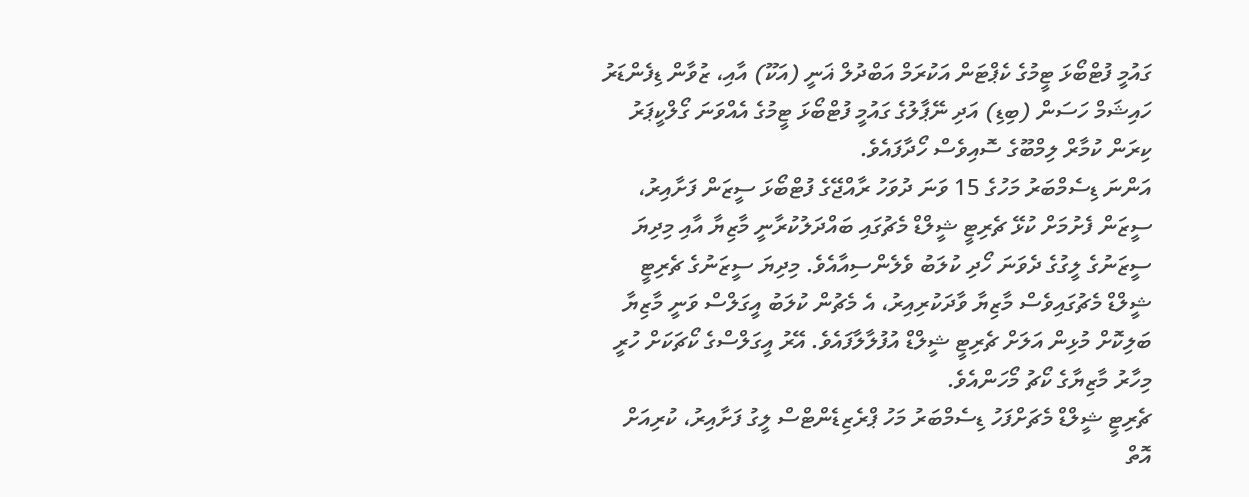ގައުމީ ފުޓްބޯޅަ ޓީމުގެ ކެޕްޓަން އަކުރަމް އަބްދުލް ޣަނީ (އަކޫ) އާއި، ޒުވާން ޑިފެންޑަރު ހައިޝަމް ހަސަން (ބިޑި) އަދި ނޭޕާލުގެ ގައުމީ ފުޓްބޯޅަ ޓީމުގެ އެއްވަނަ ގޯލްކީޕަރު ކިރަން ކުމާރް ލިމްބޫގެ ސޮއިވެސް ހޯދާފައެވެ.
އަންނަ ޑިސެމްބަރު މަހުގެ 15 ވަނަ ދުވަހު ރާއްޖޭގެ ފުޓްބޯޅަ ސީޒަން ފަށާއިރު، ސީޒަން ފެށުމަށް ކުޅޭ ޗެރިޓީ ޝީލްޑް މެޗުގައި ބައްދަލުކުރާނީ މާޒިޔާ އާއި މިދިޔަ ސީޒަނުގެ ލީގުގެ ދެވަނަ ހޯދި ކުލަބު ވެލެންސިއާއެވެ. މިދިޔަ ސީޒަނުގެ ޗެރިޓީ ޝީލްޑް މެޗުގައިވެސް މާޒިޔާ ވާދަކުރިއިރު، އެ މެޗުން ކުލަބު އީގަލްސް ވަނީ މާޒިޔާ ބަލިކޮށް މުޅިން އަލަށް ޗެރިޓީ ޝީލްޑް އުފުލާލާފައެވެ. އޭރު އީގަލްސްގެ ކޯޗަކަށް ހުރީ މިހާރު މާޒިޔާގެ ކޯޗު މޯހަންއެވެ.
ޗެރިޓީ ޝީލްޑް މެޗަށްފަހު ޑިސެމްބަރު މަހު ޕްރެޒިޑެންޓްސް ލީގު ފަށާއިރު، ކުރިއަށް އޮތް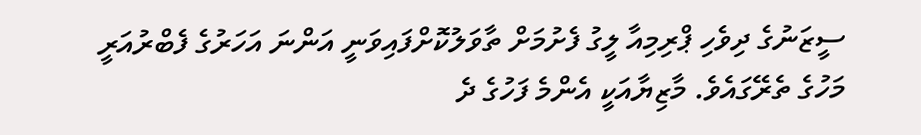ސީޒަނުގެ ދިވެހި ޕްރިމިއާ ލީގު ފެށުމަށް ތާވަލުކޮށްފައިވަނީ އަންނަ އަހަރުގެ ފެބްރުއަރީ މަހުގެ ތެރޭގައެވެ. މާޒިޔާއަކީ އެންމެ ފަހުގެ ދެ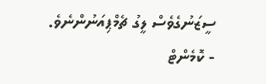ސީޒަނުގެވެސް ލީގު ޗެމްޕިއަނުންނެވެ.
- ކޮމެންޓް